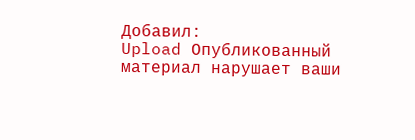Добавил:
Upload Опубликованный материал нарушает ваши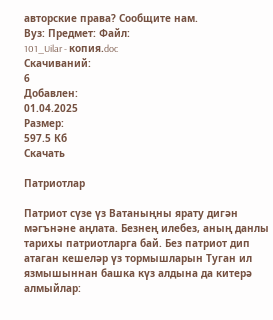авторские права? Сообщите нам.
Вуз: Предмет: Файл:
101_Uilar - копия.doc
Скачиваний:
6
Добавлен:
01.04.2025
Размер:
597.5 Кб
Скачать

Патриотлар

Патриот сүзе үз Ватаныңны ярату дигән мәгънәне аңлата. Безнең илебез, аның данлы тарихы патриотларга бай. Без патриот дип атаган кешеләр үз тормышларын Туган ил язмышыннан башка күз алдына да китерә алмыйлар: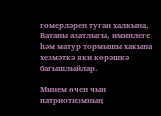гомерләрен туган халкына, Ватаны азатлыгы, иминлеге һәм матур тормышы хакына хезмәткә яки көрәшкә багышлыйлар.

Минем өчен чын патриотизмның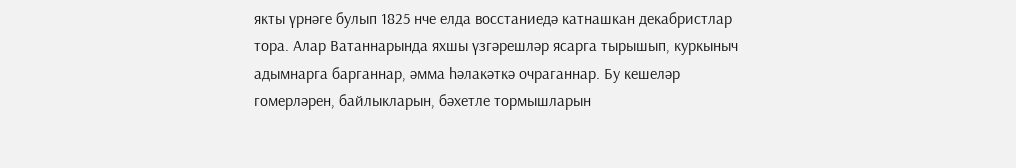якты үрнәге булып 1825 нче елда восстаниедә катнашкан декабристлар тора. Алар Ватаннарында яхшы үзгәрешләр ясарга тырышып, куркыныч адымнарга барганнар, әмма һәлакәткә очраганнар. Бу кешеләр гомерләрен, байлыкларын, бәхетле тормышларын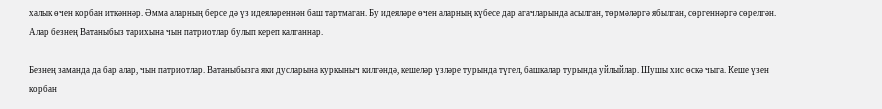халык өчен корбан иткәннәр. Әмма аларның берсе дә үз идеяләреннән баш тартмаган. Бу идеяләре өчен аларның күбесе дар агачларында асылган, төрмәләргә ябылган, сөргеннәргә сөрелгән. Алар безнең Ватаныбыз тарихына чын патриотлар булып кереп калганнар.

Безнең заманда да бар алар, чын патриотлар. Ватаныбызга яки дусларына куркыныч килгәндә, кешеләр үзләре турында түгел, башкалар турында уйлыйлар. Шушы хис өскә чыга. Кеше үзен корбан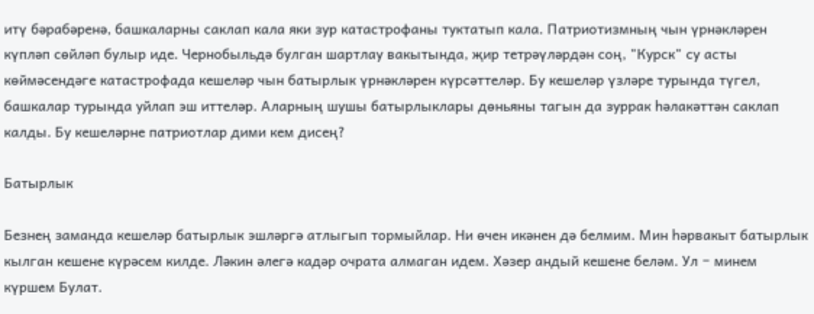итү бәрабәренә, башкаларны саклап кала яки зур катастрофаны туктатып кала. Патриотизмның чын үрнәкләрен күпләп сөйләп булыр иде. Чернобыльдә булган шартлау вакытында, җир тетрәүләрдән соң, "Курск" су асты көймәсендәге катастрофада кешеләр чын батырлык үрнәкләрен күрсәттеләр. Бу кешеләр үзләре турында түгел, башкалар турында уйлап эш иттеләр. Аларның шушы батырлыклары дөньяны тагын да зуррак һәлакәттән саклап калды. Бу кешеләрне патриотлар дими кем дисең?

Батырлык

Безнең заманда кешеләр батырлык эшләргә атлыгып тормыйлар. Ни өчен икәнен дә белмим. Мин һәрвакыт батырлык кылган кешене күрәсем килде. Ләкин әлегә кадәр очрата алмаган идем. Хәзер андый кешене беләм. Ул − минем күршем Булат.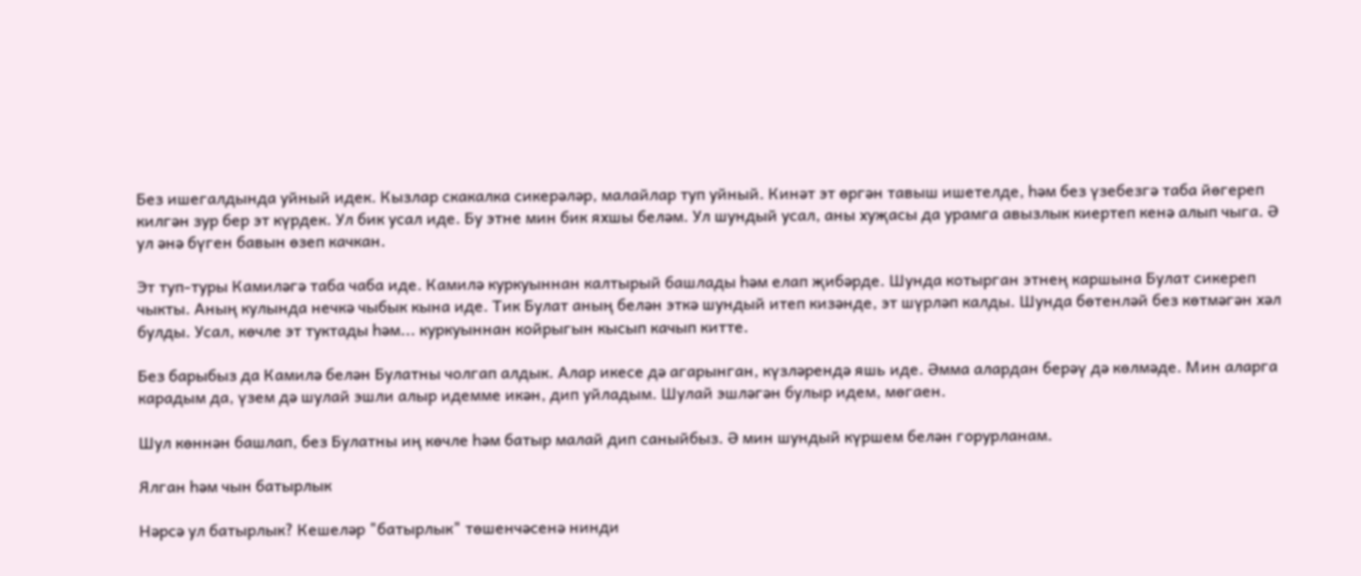Без ишегалдында уйный идек. Кызлар скакалка сикерәләр, малайлар туп уйный. Кинәт эт өргән тавыш ишетелде, һәм без үзебезгә таба йөгереп килгән зур бер эт күрдек. Ул бик усал иде. Бу этне мин бик яхшы беләм. Ул шундый усал, аны хуҗасы да урамга авызлык киертеп кенә алып чыга. Ә ул әнә бүген бавын өзеп качкан.

Эт туп-туры Камиләгә таба чаба иде. Камилә куркуыннан калтырый башлады һәм елап җибәрде. Шунда котырган этнең каршына Булат сикереп чыкты. Аның кулында нечкә чыбык кына иде. Тик Булат аның белән эткә шундый итеп кизәнде, эт шүрләп калды. Шунда бөтенләй без көтмәгән хәл булды. Усал, көчле эт туктады һәм... куркуыннан койрыгын кысып качып китте.

Без барыбыз да Камилә белән Булатны чолгап алдык. Алар икесе дә агарынган, күзләрендә яшь иде. Әмма алардан берәү дә көлмәде. Мин аларга карадым да, үзем дә шулай эшли алыр идемме икән, дип уйладым. Шулай эшләгән булыр идем, мөгаен.

Шул көннән башлап, без Булатны иң көчле һәм батыр малай дип саныйбыз. Ә мин шундый күршем белән горурланам.

Ялган һәм чын батырлык

Нәрсә ул батырлык? Кешеләр "батырлык" төшенчәсенә нинди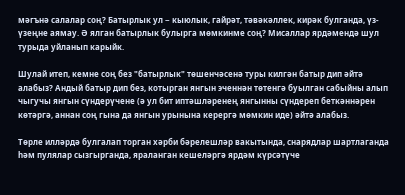мәгънә салалар соң? Батырлык ул − кыюлык, гайрәт, тәвәкәллек, кирәк булганда, үз-үзеңне аямау. Ә ялган батырлык булырга мөмкинме соң? Мисаллар ярдәмендә шул турыда уйланып карыйк.

Шулай итеп, кемне соң без "батырлык" төшенчәсенә туры килгән батыр дип әйтә алабыз? Андый батыр дип без, котырган янгын эченнән төтенгә буылган сабыйны алып чыгучы янгын сүндерүчене (ә ул бит иптәшләренең янгынны сүндереп беткәннәрен көтәргә, аннан соң гына да янгын урынына керергә мөмкин иде) әйтә алабыз.

Төрле илләрдә булгалап торган хәрби бәрелешләр вакытында, снарядлар шартлаганда һәм пулялар сызгырганда, яраланган кешеләргә ярдәм күрсәтүче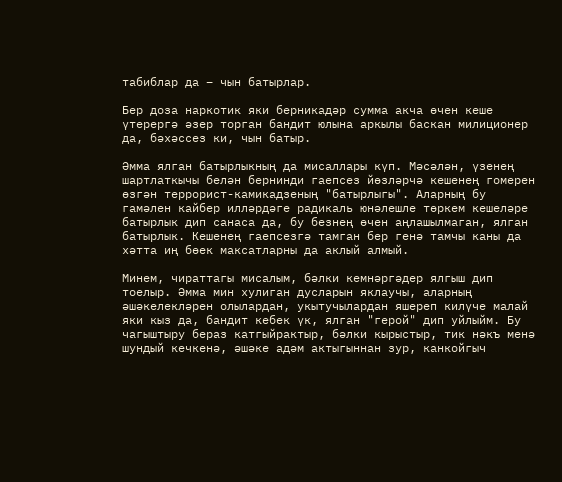табиблар да − чын батырлар.

Бер доза наркотик яки берникадәр сумма акча өчен кеше үтерергә әзер торган бандит юлына аркылы баскан милиционер да, бәхәссез ки, чын батыр.

Әмма ялган батырлыкның да мисаллары күп. Мәсәлән, үзенең шартлаткычы белән бернинди гаепсез йөзләрчә кешенең гомерен өзгән террорист-камикадзеның "батырлыгы". Аларның бу гамәлен кайбер илләрдәге радикаль юнәлешле төркем кешеләре батырлык дип санаса да, бу безнең өчен аңлашылмаган, ялган батырлык. Кешенең гаепсезгә тамган бер генә тамчы каны да хәтта иң бөек максатларны да аклый алмый.

Минем, чираттагы мисалым, бәлки кемнәргәдер ялгыш дип тоелыр. Әмма мин хулиган дусларын яклаучы, аларның әшәкелекләрен олылардан, укытучылардан яшереп килүче малай яки кыз да, бандит кебек үк, ялган "герой" дип уйлыйм. Бу чагыштыру бераз катгыйрактыр, бәлки кырыстыр, тик нәкъ менә шундый кечкенә, әшәке адәм актыгыннан зур, канкойгыч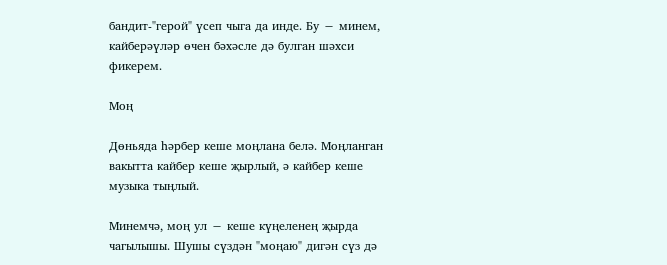бандит-"герой" үсеп чыга да инде. Бу − минем, кайберәүләр өчен бәхәсле дә булган шәхси фикерем.

Моң

Дөньяда һәрбер кеше моңлана белә. Моңланган вакытта кайбер кеше җырлый, ә кайбер кеше музыка тыңлый.

Минемчә, моң ул − кеше күңеленең җырда чагылышы. Шушы сүздән "моңаю" дигән сүз дә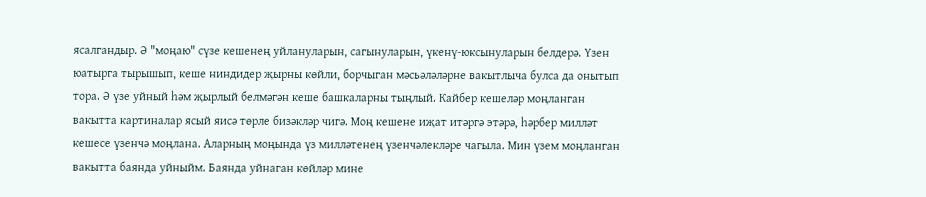ясалгандыр. Ә "моңаю" сүзе кешенең уйлануларын, сагынуларын, үкенү-юксынуларын белдерә. Үзен юатырга тырышып, кеше ниндидер җырны көйли, борчыган мәсьәләләрне вакытлыча булса да онытып тора. Ә үзе уйный һәм җырлый белмәгән кеше башкаларны тыңлый. Кайбер кешеләр моңланган вакытта картиналар ясый яисә төрле бизәкләр чигә. Моң кешене иҗат итәргә этәрә, һәрбер милләт кешесе үзенчә моңлана. Аларның моңында үз милләтенең үзенчәлекләре чагыла. Мин үзем моңланган вакытта баянда уйныйм. Баянда уйнаган көйләр мине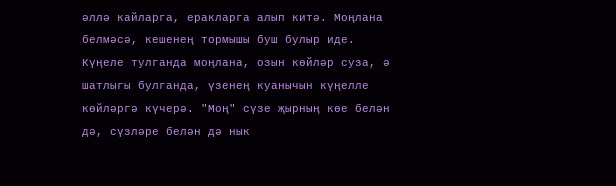әллә кайларга, еракларга алып китә. Моңлана белмәсә, кешенең тормышы буш булыр иде. Күңеле тулганда моңлана, озын көйләр суза, ә шатлыгы булганда, үзенең куанычын күңелле көйләргә күчерә. "Моң" сүзе җырның көе белән дә, сүзләре белән дә нык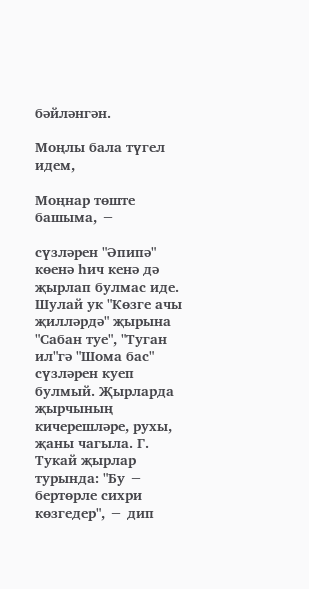бәйләнгән.

Моңлы бала түгел идем,

Моңнар төште башыма, −

сүзләрен "Әпипә" көенә һич кенә дә җырлап булмас иде. Шулай ук "Көзге ачы җилләрдә" җырына "Сабан туе", "Туган ил"гә "Шома бас" сүзләрен куеп булмый. Җырларда җырчының кичерешләре, рухы, җаны чагыла. Г. Тукай җырлар турында: "Бу − бертөрле сихри көзгедер", − дип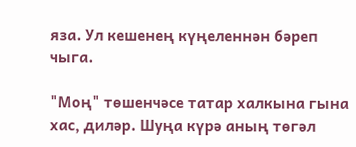яза. Ул кешенең күңеленнән бәреп чыга.

"Моң" төшенчәсе татар халкына гына хас, диләр. Шуңа күрә аның төгәл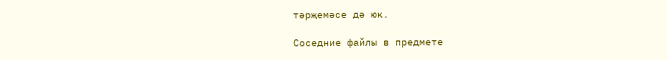тәрҗемәсе дә юк.

Соседние файлы в предмете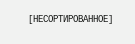[НЕСОРТИРОВАННОЕ]